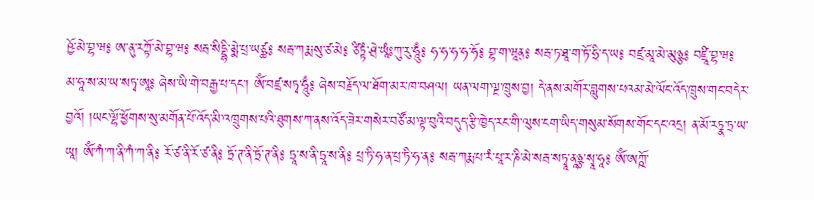ཥྱོ་མེ་བྷ་ཝ༔ ཨ་ནུ་རཀྟོ་མེ་བྷ་ཝ༔ སརྦ་སིདྡྷི་མྨེ་པྲ་ཡཙྪ༔ སརྦ་ཀརྨ་སུ་ཙ་མེ༔ ཙིཏྟཾ་ཤྲེ་ཡཱཾཿཀུ་རུ་ཧཱུྃ༔ ཧ་ཧ་ཧ་ཧ་ཧོ༔ བྷ་ག་ཝཱན྄༔ སརྦ་ཏ་ཐཱ་ག་ཏོ་ཧྲི་ད་ཡ༔ བཛྲ་མཱ་མེ་མུཉྩ༔ བཛྲཱི་བྷ་ཝ༔ མ་ཧཱ་ས་མ་ཡ་སཏྭ་ཨཱ༔ ཞེས་ཡི་གེ་བརྒྱ་པ་དང་། ཨོཾ་བཛྲ་སཏྭ་ཧཱུྃ༔ ཞེས་བརྗོད་ལ་ཐོག་མར་ཁ་བཤལ། ཡན་ལག་ལྔ་ཁྲུས་བྱ། དེ་ནས་མགོར་བླུགས་པའམ་མེ་ལོང་འོད་ཁྲུས་གང་བདེར་བྱའོ། །ཡང་ལྷོ་ཕྱོགས་སུ་མགོན་པོ་འོད་མི་འཁྲུགས་པའི་ཐུགས་ཀ་ནས་འོད་ཟེར་གསེར་བཙོ་མ་ལྟ་བུའི་བདུད་རྩི་ཁྱེད་རང་གི་ལུས་ངག་ཡིད་གསུམ་སོགས་གོང་དང་འདྲ། ན་མོ་རཏྣ་ཏྲ་ཡ་ཡཱ། ཨོཾ་ཀཾ་ཀ་ནི་ཀཾ་ཀ་ནི༔ རོ་ཙ་ནི་རོ་ཙ་ནི༔ ཏྲོ་ཊ་ནི་ཏྲོ་ཊ་ནི༔ ཏྲཱ་ས་ནི་ཏྲཱ་ས་ནི༔ པྲ་ཏི་ཧ་ན་པྲ་ཏི་ཧ་ན༔ སརྦ་ཀརྨ་པ་རཾ་པཱ་ར་ཎི་མེ་སརྦ་སཏྭཱ་ནཱཉྩ་སྭཱ་ཧཱ༔ ཨོཾ་ཨཀྵོ་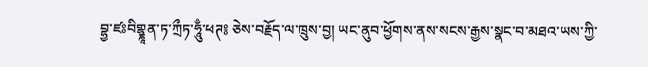བྷྱ་ཛཿབིགྷྣཱན་ཏ་ཀྲྀཏ་ཧཱུྃ་ཕཊ༔ ཅེས་བརྗོད་ལ་ཁྲུས་བྱ། ཡང་ནུབ་ཕྱོགས་ནས་སངས་རྒྱས་སྣང་བ་མཐའ་ཡས་ཀྱི་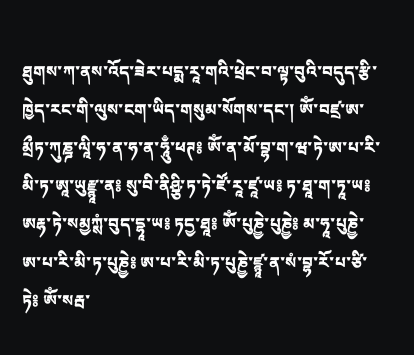ཐུགས་ཀ་ནས་འོད་ཟེར་པདྨ་རཱ་གའི་ཕྲེང་བ་ལྟ་བུའི་བདུད་རྩི་ཁྱེད་རང་གི་ལུས་ངག་ཡིད་གསུམ་སོགས་དང་། ཨོཾ་བཛྲ་ཨ་མྲྀཏ་ཀུཎྜ་ལཱི་ཧ་ན་ཧ་ན་ཧཱུྃ་ཕཊ༔ ཨོཾ་ན་མོ་བྷ་ག་ཝ་ཏེ་ཨ་པ་རི་མི་ཏ་ཨཱ་ཡུརྫྙཱ་ན༔ སུ་བི་ནིཤྩི་ཏ་ཏེ་ཛོ་རཱ་ཛཱ་ཡ༔ ཏ་ཐཱ་ག་ཏཱ་ཡ༔ ཨརྷ་ཏེ་སམྱཀྶཾ་བུད་དྷཱ་ཡ༔ ཏདྱ་ཐཱ༔ ཨོཾ་པུཎྱེ་པུཎྱེ༔ མ་ཧཱ་པུཎྱེ་ཨ་པ་རི་མི་ཏ་པུཎྱེ༔ ཨ་པ་རི་མི་ཏ་པུཎྱེ་ཛྙཱ་ན་སཾ་བྷ་རོ་པ་ཙི་ཏེ༔ ཨོཾ་སརྦ་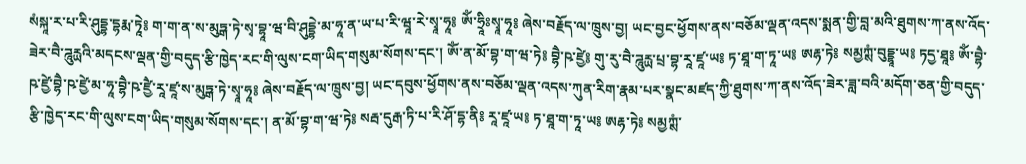སཾསྐཱ་ར་པ་རི་ཤུདྡྷ་དྷརྨ་ཏཱེ༔ ག་ག་ན་ས་མུཏྒ་ཏེ་སྭ་བྷཱ་ཝ་བི་ཤུདྡྷེ་མ་ཧཱ་ན་ཡ་པ་རི་ཝཱ་རེ་སྭཱ་ཧཱ༔ ཨོཾ་ཧྲཱིཿསྭཱ་ཧཱ༔ ཞེས་བརྗོད་ལ་ཁྲུས་བྱ། ཡང་བྱང་ཕྱོགས་ནས་བཅོམ་ལྡན་འདས་སྨན་གྱི་བླ་མའི་ཐུགས་ཀ་ནས་འོད་ཟེར་བཻ་ཌཱུརྻའི་མདངས་ལྡན་གྱི་བདུད་རྩི་ཁྱེད་རང་གི་ལུས་ངག་ཡིད་གསུམ་སོགས་དང་། ཨོཾ་ན་མོ་བྷ་ག་ཝ་ཏེ༔ བྷཻ་ཥ་ཛྱེ༔ གུ་རུ་བཻ་ཌཱུརྻ་པྲ་བྷ་རཱ་ཛཱ་ཡ༔ ཏ་ཐཱ་ག་ཏཱ་ཡ༔ ཨརྷ་ཏེ༔ སམྱཀྶཾ་བུདྡྷཱ་ཡ༔ ཏདྱ་ཐཱ༔ ཨོཾ་བྷཻ་ཥ་ཛྱེ་བྷཻ་ཥ་ཛྱེ་མ་ཧཱ་བྷཻ་ཥ་ཛྱཻ་རཱ་ཛཱ་ས་མུཏྒ་ཏེ་སྭཱ་ཧཱ༔ ཞེས་བརྗོད་ལ་ཁྲུས་བྱ། ཡང་དབུས་ཕྱོགས་ནས་བཅོམ་ལྡན་འདས་ཀུན་རིག་རྣམ་པར་སྣང་མཛད་ཀྱི་ཐུགས་ཀ་ནས་འོད་ཟེར་ཟླ་བའི་མདོག་ཅན་གྱི་བདུད་རྩི་ཁྱེད་རང་གི་ལུས་ངག་ཡིད་གསུམ་སོགས་དང་། ན་མོ་བྷ་ག་ཝ་ཏེ༔ སརྦ་དུརྒ་ཏི་པ་རི་ཤོ་དྷ་ནི༔ རཱ་ཛཱ་ཡ༔ ཏ་ཐཱ་ག་ཏཱ་ཡ༔ ཨརྷ་ཏེ༔ སམྱཀྶཾ་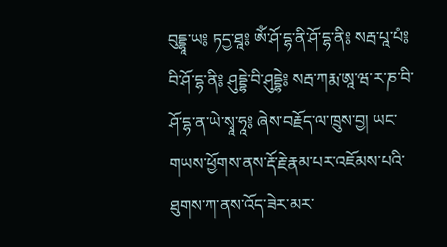བུདྡྷཱ་ཡ༔ ཏདྱ་ཐཱ༔ ཨོཾ་ཤོ་དྷ་ནི་ཤོ་དྷ་ནི༔ སརྦ་པཱ་པཾ༔ བི་ཤོ་དྷ་ནི༔ ཤུདྡྷེ་བི་ཤུདྡྷེ༔ སརྦ་ཀརྨ་ཨཱ་ཝ་ར་ཎ་བི་ཤོ་དྷ་ན་ཡེ་སྭཱ་ཧཱ༔ ཞེས་བརྗོད་ལ་ཁྲུས་བྱ། ཡང་གཡས་ཕྱོགས་ནས་རྡོ་རྗེ་རྣམ་པར་འཇོམས་པའི་ཐུགས་ཀ་ནས་འོད་ཟེར་མར་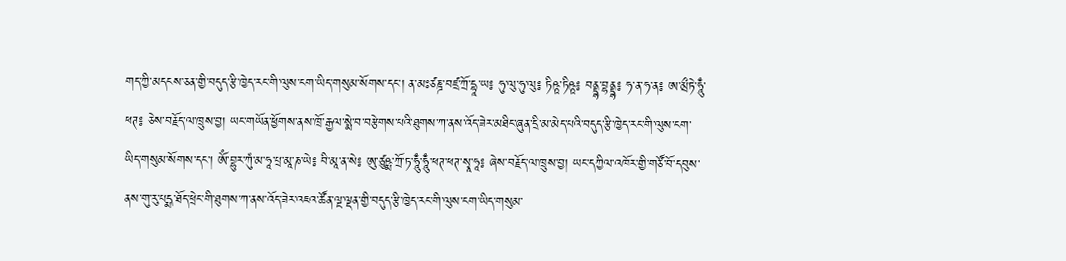གད་ཀྱི་མདངས་ཅན་གྱི་བདུད་རྩི་ཁྱེད་རང་གི་ལུས་ངག་ཡིད་གསུམ་སོགས་དང་། ན་མཿཙཎྜ་བཛྲ་ཀྲོ་དྷཱ་ཡ༔ ཧུ་ལུ་ཧུ་ལུ༔ ཏིཥྛ་ཏིཥྛ༔ བནྡྷ་བྷནྡྷ༔ ཧ་ན་ཧ་ན༔ ཨ་མྲྀཏེ་ཧཱུྃ་ཕཊ༔ ཅེས་བརྗོད་ལ་ཁྲུས་བྱ། ཡང་གཡོན་ཕྱོགས་ནས་ཁྲོ་རྒྱལ་སྨེ་བ་བརྩེགས་པའི་ཐུགས་ཀ་ནས་འོད་ཟེར་མཐིང་ཞུན་དྲི་མ་མེད་པའི་བདུད་རྩི་ཁྱེད་རང་གི་ལུས་ངག་ཡིད་གསུམ་སོགས་དང་། ཨོཾ་བྷུར་ཀུཾ་མ་ཧཱ་པྲ་མཱ་ཎ་ཡེ༔ བི་མཱ་ན་སེ༔ ཨུ་ཙུཥྨ་ཀྲོ་ཏ་ཧཱུྃ་ཧཱུྃ་ཕཊ་ཕཊ་སྭཱ་ཧཱ༔ ཞེས་བརྗོད་ལ་ཁྲུས་བྱ། ཡང་དཀྱིལ་འཁོར་གྱི་གཙོ་བོ་དབུས་ནས་གུ་རུ་པདྨ་ཐོད་ཕྲེང་གི་ཐུགས་ཀ་ནས་འོད་ཟེར་འཇའ་ཚོན་ལྔ་ལྡན་གྱི་བདུད་རྩི་ཁྱེད་རང་གི་ལུས་ངག་ཡིད་གསུམ་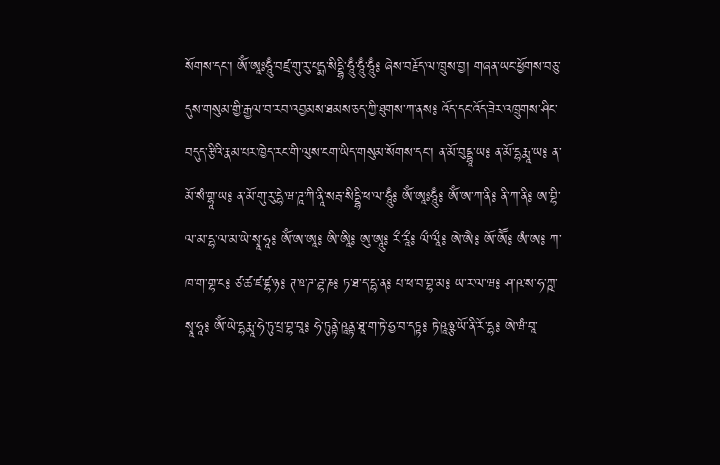སོགས་དང་། ཨོཾ་ཨཱཿཧཱུྃ་བཛྲ་གུ་རུ་པདྨ་སིདྡྷི་ཧཱུྃ་ཧཱུྃ་ཧཱུྃ༔ ཞེས་བརྗོད་ལ་ཁྲུས་བྱ། གཞན་ཡང་ཕྱོགས་བཅུ་དུས་གསུམ་གྱི་རྒྱལ་བ་རབ་འབྱམས་ཐམས་ཅད་ཀྱི་ཐུགས་ཀ་ནས༔ འོད་དང་འོད་ཟེར་འཁྲུགས་ཤིང་བདུད་རྩིའི་རྣམ་པར་ཁྱེད་རང་གི་ལུས་ངག་ཡིད་གསུམ་སོགས་དང་། ན་མོ་བུདྡྷཱ་ཡ༔ ན་མོ་དྷརྨཱ་ཡ༔ ན་མོ་སཾ་གྷཱ་ཡ༔ ན་མོ་གུ་རུ་དྷེ་ཝ་ཌཱ་ཀི་ནཱི་སརྦ་སིདྡྷི་ཕ་ལ་ཧཱུྃ༔ ཨོཾ་ཨཱཿཧཱུྃ༔ ཨོཾ་ཨ་ཀ་ནི༔ ནི་ཀ་ནི༔ ཨ་བྷི་ལ་མ་དྷ་ལ་མ་ཡེ་སྭཱ་ཧཱ༔ ཨོཾ་ཨ་ཨཱ༔ ཨི་ཨཱི༔ ཨུ་ཨཱུ༔ རྀ་རཱྀ༔ ལྀ་ལཱྀ༔ ཨེ་ཨཻ༔ ཨོ་ཨཽ༔ ཨཾ་ཨ༔ ཀ་ཁ་ག་གྷ་ང༔ ཙ་ཚ་ཛ་ཛྷ་ཉ༔ ཊ་ཋ་ཌ་ཌྷ་ཎ༔ ཏ་ཐ་ད་དྷ་ན༔ པ་ཕ་བ་བྷ་མ༔ ཡ་ར་ལ་ཝ༔ ཤ་ཥ་ས་ཧ་ཀྵ་སྭཱ་ཧཱ༔ ཨོཾ་ཡེ་དྷརྨཱ་ཧེ་ཏུ་པྲ་བྷ་བཱ༔ ཧེ་ཏུནྟེ་ཥཱནྟ་ཐཱ་ག་ཏེ་ཧྱ་བ་དཏྟ༔ ཏེ་ཥཱཉྩ་ཡོ་ནི་རོ་དྷ༔ ཨེ་ཝཾ་བཱ་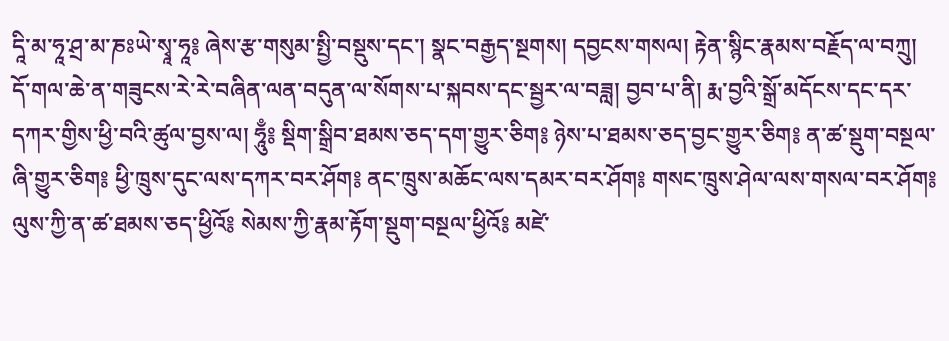དཱི་མ་ཧཱ་ཤྲ་མ་ཎཿཡེ་སྭཱ་ཧཱ༔ ཞེས་རྩ་གསུམ་སྤྱི་བསྡུས་དང་། སྣང་བརྒྱད་སྔགས། དབྱངས་གསལ། རྟེན་སྙིང་རྣམས་བརྗོད་ལ་བཀྲུ། དོ་གལ་ཆེ་ན་གཟུངས་རེ་རེ་བཞིན་ལན་བདུན་ལ་སོགས་པ་སྐབས་དང་སྦྱར་ལ་བཟླ། བྱབ་པ་ནི། རྨ་བྱའི་སྒྲོ་མདོངས་དང་དར་དཀར་གྱིས་ཕྱི་བའི་ཚུལ་བྱས་ལ། ཧཱུྃ༔ སྡིག་སྒྲིབ་ཐམས་ཅད་དག་གྱུར་ཅིག༔ ཉེས་པ་ཐམས་ཅད་བྱང་གྱུར་ཅིག༔ ན་ཚ་སྡུག་བསྔལ་ཞི་གྱུར་ཅིག༔ ཕྱི་ཁྲུས་དུང་ལས་དཀར་བར་ཤོག༔ ནང་ཁྲུས་མཆོང་ལས་དམར་བར་ཤོག༔ གསང་ཁྲུས་ཤེལ་ལས་གསལ་བར་ཤོག༔ ལུས་ཀྱི་ན་ཚ་ཐམས་ཅད་ཕྱིའོ༔ སེམས་ཀྱི་རྣམ་རྟོག་སྡུག་བསྔལ་ཕྱིའོ༔ མཛེ་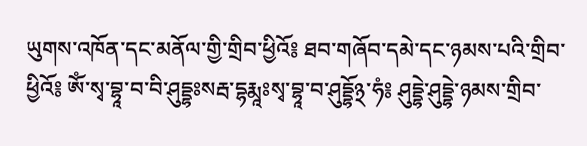ཡུགས་འཁོན་དང་མནོལ་གྱི་གྲིབ་ཕྱིའོ༔ ཐབ་གཞོབ་དམེ་དང་ཉམས་པའི་གྲིབ་ཕྱིའོ༔ ཨོཾ་སྭ་བྷཱ་བ་བི་ཤུདྡྷཿསརྦ་དྷརྨཱཿསྭ་བྷཱ་བ་ཤུདྡྷོ྅་ཧཾ༔ ཤུདྡྷེ་ཤུདྡྷེ་ཉམས་གྲིབ་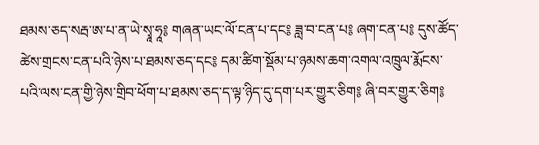ཐམས་ཅད་སརྦ་ཨ་པ་ན་ཡེ་སྭཱ་ཧཱ༔ གཞན་ཡང་ལོ་ངན་པ་དང༔ ཟླ་བ་ངན་པ༔ ཞག་ངན་པ༔ དུས་ཚོད་ཚེས་གྲངས་ངན་པའི་ཉེས་པ་ཐམས་ཅད་དང༔ དམ་ཚིག་སྡོམ་པ་ཉམས་ཆག་འགལ་འཁྲུལ་རྨོངས་པའི་ལས་ངན་གྱི་ཉེས་གྲིབ་ཕོག་པ་ཐམས་ཅད་ད་ལྟ་ཉིད་དུ་དག་པར་གྱུར་ཅིག༔ ཞི་བར་གྱུར་ཅིག༔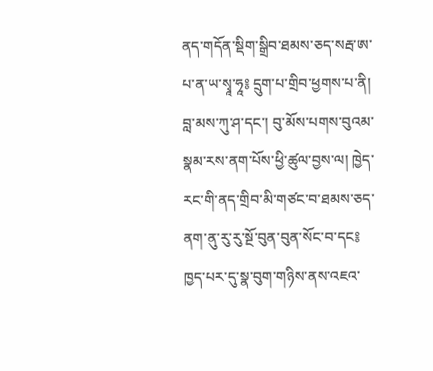ནད་གདོན་སྡིག་སྒྲིབ་ཐམས་ཅད་སརྦ་ཨ་པ་ན་ཡ་སྭཱ་ཧཱ༔ དྲུག་པ་གྲིབ་ཕྱགས་པ་ནི། བླ་མས་ཀུ་ཤ་དང་། བུ་མོས་པགས་བུའམ་སྣམ་རས་ནག་པོས་ཕྱི་ཚུལ་བྱས་ལ། ཁྱེད་རང་གི་ནད་གྲིབ་མི་གཙང་བ་ཐམས་ཅད་ནག་ནུ་རུ་རུ་སྔོ་བུན་བུན་སོང་བ་དང༔ ཁྱད་པར་དུ་སྣ་བུག་གཉིས་ནས་འཇའ་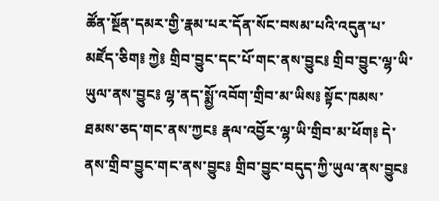ཚོན་སྔོན་དམར་གྱི་རྣམ་པར་དོན་སོང་བསམ་པའི་འདུན་པ་མཛོད་ཅིག༔ ཀྱེ༔ གྲིབ་བྱུང་དང་པོ་གང་ནས་བྱུང༔ གྲིབ་བྱུང་ལྷ་ཡི་ཡུལ་ནས་བྱུང༔ ལྷ་ནད་སྨྱོ་འབོག་གྲིབ་མ་ཡིས༔ སྟོང་ཁམས་ཐམས་ཅད་གང་ནས་ཀྱང༔ རྣལ་འབྱོར་ལྷ་ཡི་གྲིབ་མ་ཕོག༔ དེ་ནས་གྲིབ་བྱུང་གང་ནས་བྱུང༔ གྲིབ་བྱུང་བདུད་ཀྱི་ཡུལ་ནས་བྱུང༔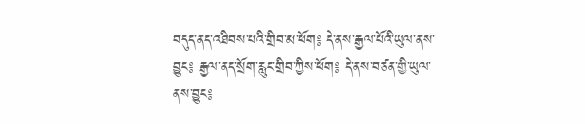བདུད་ནད་འཐིབས་པའི་གྲིབ་མ་ཕོག༔ དེ་ནས་རྒྱལ་པོའི་ཡུལ་ནས་བྱུང༔ རྒྱལ་ནད་སྲོག་རླུང་གྲིབ་ཀྱིས་ཕོག༔ དེ་ནས་བཙན་གྱི་ཡུལ་ནས་བྱུང༔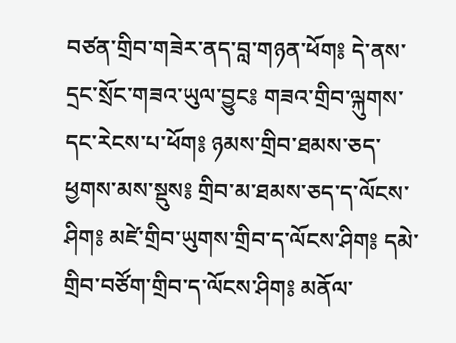བཙན་གྲིབ་གཟེར་ནད་བླ་གཉན་ཕོག༔ དེ་ནས་དྲང་སྲོང་གཟའ་ཡུལ་བྱུང༔ གཟའ་གྲིབ་ལྐུགས་དང་རེངས་པ་ཕོག༔ ཉམས་གྲིབ་ཐམས་ཅད་ཕྱགས་མས་སྡུས༔ གྲིབ་མ་ཐམས་ཅད་ད་ལོངས་ཤིག༔ མཛེ་གྲིབ་ཡུགས་གྲིབ་ད་ལོངས་ཤིག༔ དམེ་གྲིབ་བཙོག་གྲིབ་ད་ལོངས་ཤིག༔ མནོལ་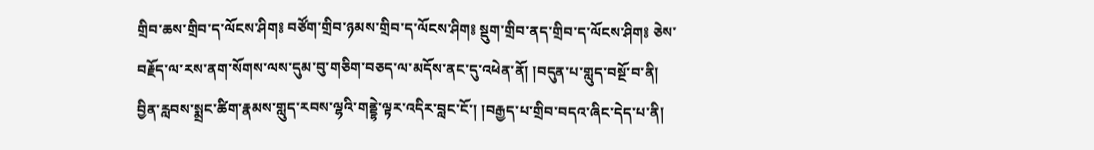གྲིབ་ཆས་གྲིབ་ད་ལོངས་ཤིག༔ བཙོག་གྲིབ་ཉམས་གྲིབ་ད་ལོངས་ཤིག༔ སྡུག་གྲིབ་ནད་གྲིབ་ད་ལོངས་ཤིག༔ ཅེས་བརྗོད་ལ་རས་ནག་སོགས་ལས་དུམ་བུ་གཅིག་བཅད་ལ་མདོས་ནང་དུ་འཕེན་ནོ། །བདུན་པ་གླུད་བསྔོ་བ་ནི། བྱིན་རླབས་སྨྲང་ཚིག་རྣམས་གླུད་རབས་ལྷའི་གནྡྷེ་ལྟར་འདིར་བླང་ངོ་། །བརྒྱད་པ་གྲིབ་བདའ་ཞིང་དེད་པ་ནི།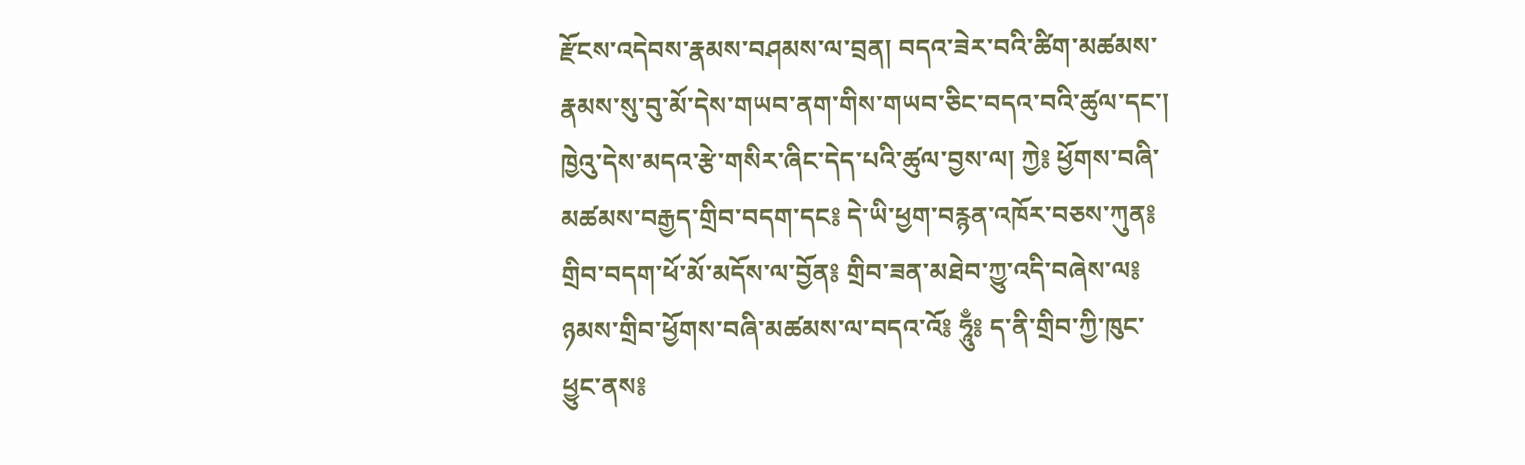རྫོངས་འདེབས་རྣམས་བཤམས་ལ་བྲན། བདའ་ཟེར་བའི་ཚིག་མཚམས་རྣམས་སུ་བུ་མོ་དེས་གཡབ་ནག་གིས་གཡབ་ཅིང་བདའ་བའི་ཚུལ་དང་། ཁྱེའུ་དེས་མདའ་རྩེ་གསིར་ཞིང་དེད་པའི་ཚུལ་བྱས་ལ། ཀྱེ༔ ཕྱོགས་བཞི་མཚམས་བརྒྱད་གྲིབ་བདག་དང༔ དེ་ཡི་ཕྱག་བརྙན་འཁོར་བཅས་ཀུན༔ གྲིབ་བདག་ཕོ་མོ་མདོས་ལ་བྱོན༔ གྲིབ་ཟན་མཐེབ་ཀྱུ་འདི་བཞེས་ལ༔ ཉམས་གྲིབ་ཕྱོགས་བཞི་མཚམས་ལ་བདའ་འོ༔ ཧཱུྃ༔ ད་ནི་གྲིབ་ཀྱི་ཁུང་ཕྱུང་ནས༔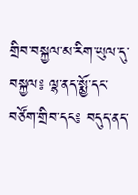གྲིབ་བསྐྱལ་མ་རིག་ཡུལ་དུ་བསྐྱལ༔ ལྷ་ནད་སྨྱོ་དང་བཙོག་གྲིབ་དང༔ བདུད་ནད་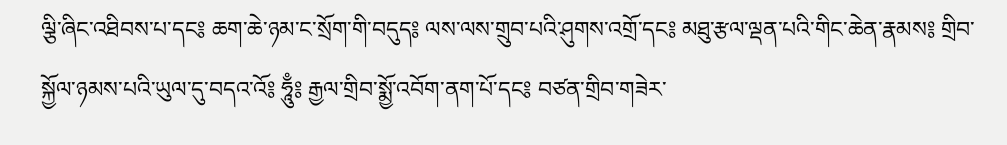ལྕི་ཞིང་འཐིབས་པ་དང༔ ཆག་ཆེ་ཉམ་ང་སྲོག་གི་བདུད༔ ལས་ལས་གྲུབ་པའི་ཤུགས་འགྲོ་དང༔ མཐུ་རྩལ་ལྡན་པའི་གིང་ཆེན་རྣམས༔ གྲིབ་སྐྱོལ་ཉམས་པའི་ཡུལ་དུ་བདའ་འོ༔ ཧཱུྃ༔ རྒྱལ་གྲིབ་སྨྱོ་འབོག་ནག་པོ་དང༔ བཙན་གྲིབ་གཟེར་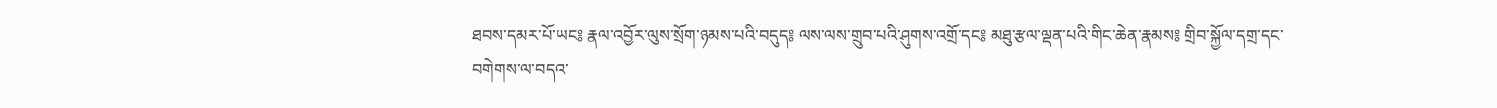ཐབས་དམར་པོ་ཡང༔ རྣལ་འབྱོར་ལུས་སྲོག་ཉམས་པའི་བདུད༔ ལས་ལས་གྲུབ་པའི་ཤུགས་འགྲོ་དང༔ མཐུ་རྩལ་ལྡན་པའི་གིང་ཆེན་རྣམས༔ གྲིབ་སྐྱོལ་དགྲ་དང་བགེགས་ལ་བདའ་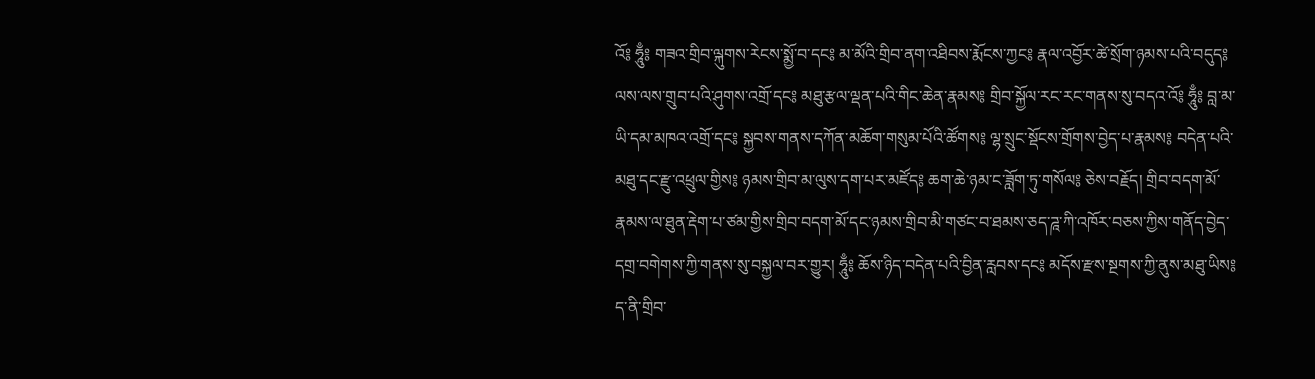འོ༔ ཧཱུྃ༔ གཟའ་གྲིབ་ལྐུགས་རེངས་སྨྱོ་བ་དང༔ མ་མོའི་གྲིབ་ནག་འཐིབས་རྨོངས་ཀྱང༔ རྣལ་འབྱོར་ཚེ་སྲོག་ཉམས་པའི་བདུད༔ ལས་ལས་གྲུབ་པའི་ཤུགས་འགྲོ་དང༔ མཐུ་རྩལ་ལྡན་པའི་གིང་ཆེན་རྣམས༔ གྲིབ་སྐྱོལ་རང་རང་གནས་སུ་བདའ་འོ༔ ཧཱུྃ༔ བླ་མ་ཡི་དམ་མཁའ་འགྲོ་དང༔ སྐྱབས་གནས་དཀོན་མཆོག་གསུམ་པོའི་ཚོགས༔ ལྷ་སྲུང་སྡོངས་གྲོགས་བྱེད་པ་རྣམས༔ བདེན་པའི་མཐུ་དང་རྫུ་འཕྲུལ་གྱིས༔ ཉམས་གྲིབ་མ་ལུས་དག་པར་མཛོད༔ ཆག་ཆེ་ཉམ་ང་ཟློག་ཏུ་གསོལ༔ ཅེས་བརྗོད། གྲིབ་བདག་མོ་རྣམས་ལ་ཐུན་རྡེག་པ་ཙམ་གྱིས་གྲིབ་བདག་མོ་དང་ཉམས་གྲིབ་མི་གཙང་བ་ཐམས་ཅད་ཌཱ་ཀི་འཁོར་བཅས་ཀྱིས་གནོད་བྱེད་དགྲ་བགེགས་ཀྱི་གནས་སུ་བསྐྱལ་བར་གྱུར། ཧཱུྃ༔ ཆོས་ཉིད་བདེན་པའི་བྱིན་རླབས་དང༔ མདོས་རྫས་སྔགས་ཀྱི་ནུས་མཐུ་ཡིས༔ ད་ནི་གྲིབ་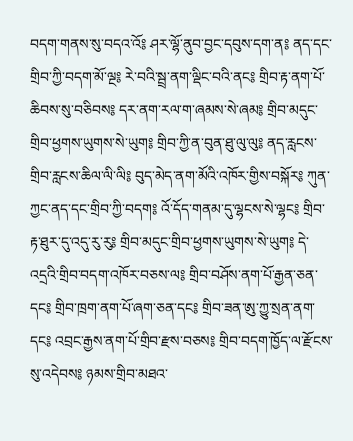བདག་གནས་སུ་བདའ་འོ༔ ཤར་ལྷོ་ནུབ་བྱང་དབུས་དག་ན༔ ནད་དང་གྲིབ་ཀྱི་བདག་མོ་ལྔ༔ རེ་བའི་སྦྲ་ནག་ལྡིང་བའི་ནང༔ གྲིབ་རྟ་ནག་པོ་ཆིབས་སུ་བཅིབས༔ དར་ནག་རལ་ག་ཞམས་སེ་ཞམ༔ གྲིབ་མདུང་གྲིབ་ཕྱགས་ཡུགས་སེ་ཡུག༔ གྲིབ་ཀྱི་ན་བུན་ཐུ་ལུ་ལུ༔ ནད་རླངས་གྲིབ་རླངས་ཆིལ་ལི་ལི༔ བུད་མེད་ནག་མོའི་འཁོར་གྱིས་བསྐོར༔ ཀུན་ཀྱང་ནད་དང་གྲིབ་ཀྱི་བདག༔ འོ་དོད་གནམ་དུ་ལྷངས་སེ་ལྷང༔ གྲིབ་རྟ་ཐུར་དུ་འདུ་རུ་རུ༔ གྲིབ་མདུང་གྲིབ་ཕྱགས་ཡུགས་སེ་ཡུག༔ དེ་འདྲའི་གྲིབ་བདག་འཁོར་བཅས་ལ༔ གྲིབ་བཤོས་ནག་པོ་རྒྱན་ཅན་དང༔ གྲིབ་ཁྲག་ནག་པོ་ཞག་ཅན་དང༔ གྲིབ་ཟན་ཨུ་ཀྱུ་སྲན་ནག་དང༔ འབྲང་རྒྱས་ནག་པོ་གྲིབ་རྫས་བཅས༔ གྲིབ་བདག་ཁྱོད་ལ་རྫོངས་སུ་འདེབས༔ ཉམས་གྲིབ་མཐའ་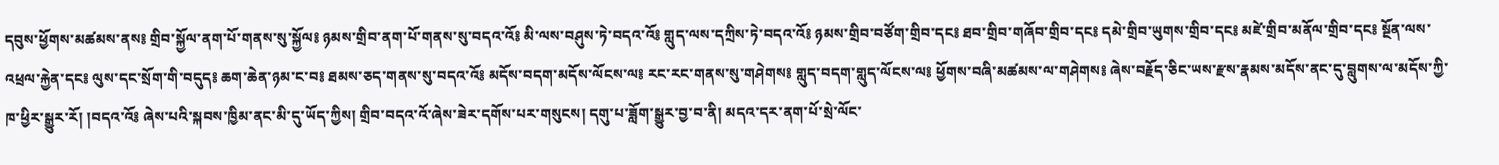དབུས་ཕྱོགས་མཚམས་ནས༔ གྲིབ་སྐྱོལ་ནག་པོ་གནས་སུ་སྐྱོལ༔ ཉམས་གྲིབ་ནག་པོ་གནས་སུ་བདའ་འོ༔ མི་ལས་བཤུས་ཏེ་བདའ་འོ༔ གླུད་ལས་དཀྲིས་ཏེ་བདའ་འོ༔ ཉམས་གྲིབ་བཙོག་གྲིབ་དང༔ ཐབ་གྲིབ་གཞོབ་གྲིབ་དང༔ དམེ་གྲིབ་ཡུགས་གྲིབ་དང༔ མཛེ་གྲིབ་མནོལ་གྲིབ་དང༔ སྔོན་ལས་འཕྲལ་རྐྱེན་དང༔ ལུས་དང་སྲོག་གི་བདུད༔ ཆག་ཆེན་ཉམ་ང་བ༔ ཐམས་ཅད་གནས་སུ་བདའ་འོ༔ མདོས་བདག་མདོས་ལོངས་ལ༔ རང་རང་གནས་སུ་གཤེགས༔ གླུད་བདག་གླུད་ལོངས་ལ༔ ཕྱོགས་བཞི་མཚམས་ལ་གཤེགས༔ ཞེས་བརྗོད་ཅིང་ཡས་རྫས་རྣམས་མདོས་ནང་དུ་བླུགས་ལ་མདོས་ཀྱི་ཁ་ཕྱིར་སྒྱུར་རོ། །བདའ་འོ༔ ཞེས་པའི་སྐབས་ཁྱིམ་ནང་མི་དུ་ཡོད་ཀྱིས། གྲིབ་བདའ་འོ་ཞེས་ཟེར་དགོས་པར་གསུངས། དགུ་པ་ཟློག་སྒྱུར་བྱ་བ་ནི། མདའ་དར་ནག་པོ་སྲེ་ལོང་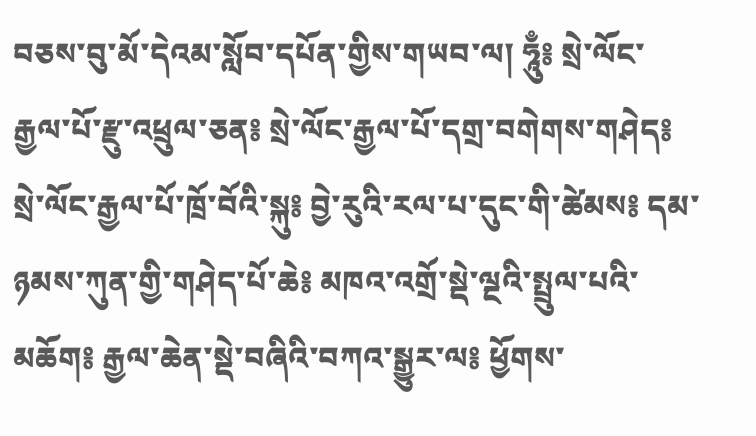བཅས་བུ་མོ་དེའམ་སློབ་དཔོན་གྱིས་གཡབ་ལ། ཧཱུྃ༔ སྲེ་ལོང་རྒྱལ་པོ་རྫུ་འཕྲུལ་ཅན༔ སྲེ་ལོང་རྒྱལ་པོ་དགྲ་བགེགས་གཤེད༔ སྲེ་ལོང་རྒྱལ་པོ་ཁྲོ་བོའི་སྐུ༔ བྱེ་རུའི་རལ་པ་དུང་གི་ཚེམས༔ དམ་ཉམས་ཀུན་གྱི་གཤེད་པོ་ཆེ༔ མཁའ་འགྲོ་སྡེ་ལྔའི་སྤྲུལ་པའི་མཆོག༔ རྒྱལ་ཆེན་སྡེ་བཞིའི་བཀའ་སྒྱུར་ལ༔ ཕྱོགས་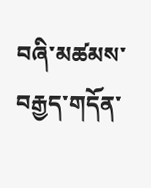བཞི་མཚམས་བརྒྱད་གདོན་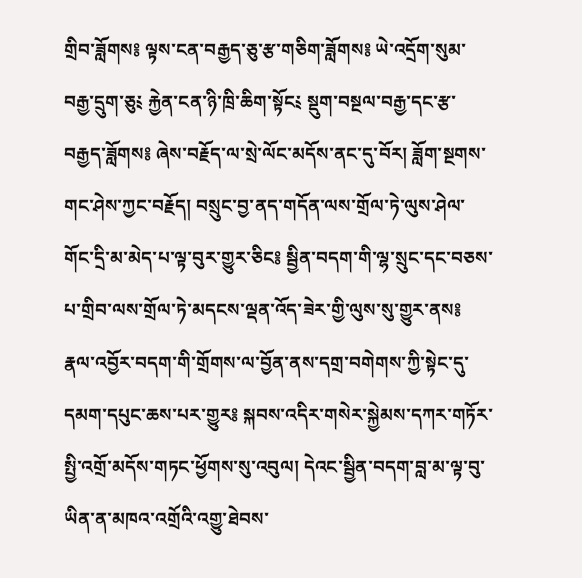གྲིབ་ཟློགས༔ ལྟས་ངན་བརྒྱད་ཅུ་རྩ་གཅིག་ཟློགས༔ ཡེ་འདྲོག་སུམ་བརྒྱ་དྲུག་ཅུ༴ རྐྱེན་ངན་ཉི་ཁྲི་ཆིག་སྟོང༴ སྡུག་བསྔལ་བརྒྱ་དང་རྩ་བརྒྱད་ཟློགས༔ ཞེས་བརྗོད་ལ་སྲེ་ལོང་མདོས་ནང་དུ་བོར། ཟློག་སྔགས་གང་ཤེས་ཀྱང་བརྗོད། བསྲུང་བྱ་ནད་གདོན་ལས་གྲོལ་ཏེ་ལུས་ཤེལ་གོང་དྲི་མ་མེད་པ་ལྟ་བུར་གྱུར་ཅིང༔ སྦྱིན་བདག་གི་ལྷ་སྲུང་དང་བཅས་པ་གྲིབ་ལས་གྲོལ་ཏེ་མདངས་ལྡན་འོད་ཟེར་གྱི་ལུས་སུ་གྱུར་ནས༔ རྣལ་འབྱོར་བདག་གི་གྲོགས་ལ་བྱོན་ནས་དགྲ་བགེགས་ཀྱི་སྟེང་དུ་དམག་དཔུང་ཆས་པར་གྱུར༔ སྐབས་འདིར་གསེར་སྐྱེམས་དཀར་གཏོར་སྤྱི་འགྲོ་མདོས་གཏང་ཕྱོགས་སུ་འབུལ། དེའང་སྦྱིན་བདག་བླ་མ་ལྟ་བུ་ཡིན་ན་མཁའ་འགྲོའི་འགྱུ་ཐེབས་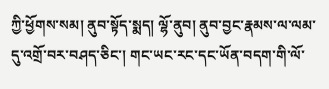ཀྱི་ཕྱོགས་སམ། ནུབ་སྟོད་སྨད། ལྷོ་ནུབ། ནུབ་བྱང་རྣམས་ལ་ལམ་དུ་འགྲོ་བར་བཤད་ཅིང་། གང་ཡང་རང་དང་ཡོན་བདག་གི་ལོ་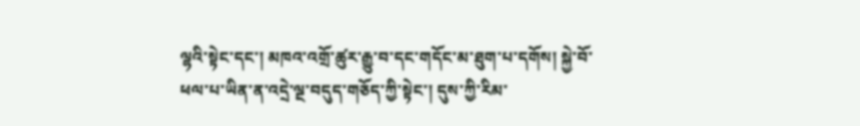ལྷའི་སྟེང་དང་། མཁའ་འགྲོ་ཚུར་རྒྱུ་བ་དང་གདོང་མ་ཐུག་པ་དགོས། སྐྱེ་བོ་ཕལ་པ་ཡིན་ན་འདྲེ་ལྔ་བདུད་གཅོད་ཀྱི་སྟེང་། དུས་ཀྱི་རིམ་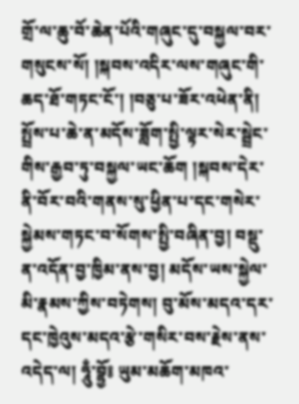གྲོ་ལ་ཆུ་བོ་ཆེན་པོའི་གཞུང་དུ་བསྐྱལ་བར་གསུངས་སོ། །སྐབས་འདིར་ལས་གཞུང་གི་ཆད་ཐོ་གཏང་ངོ་། །བཅུ་པ་ཟོར་འཕེན་ནི། སྤྲོས་པ་ཆེ་ན་མདོས་ཟློག་སྤྱི་ལྟར་སེར་སྦྲེང་གིས་རྒྱབ་ཏུ་བསྐྱལ་ཡང་ཆོག །སྐབས་དེར་ནི་བོར་བའི་གནས་སུ་ཕྱིན་པ་དང་གསེར་སྐྱེམས་གཏང་བ་སོགས་སྤྱི་བཞིན་བྱ། བསྡུ་ན་འདོན་བྱ་ཁྱིམ་ནས་བྱ། མདོས་ཡས་སྐྱེལ་མི་རྣམས་ཀྱིས་བཏེགས། བུ་མོས་མདའ་དར་དང་ཁྱེའུས་མདའ་རྩེ་གསིར་བས་རྗེས་ནས་འདེད་ལ། ཧཱུྃ་བྷྱོ༔ ཡུམ་མཆོག་མཁའ་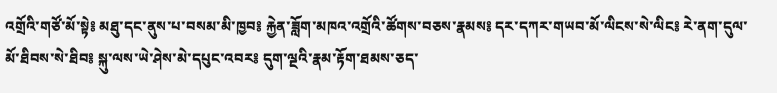འགྲོའི་གཙོ་མོ་སྟེ༔ མཐུ་དང་ནུས་པ་བསམ་མི་ཁྱབ༔ རྐྱེན་ཟློག་མཁའ་འགྲོའི་ཚོགས་བཅས་རྣམས༔ དར་དཀར་གཡབ་མོ་ལིངས་སེ་ལིང༔ རེ་ནག་དུལ་མོ་ཐིབས་སེ་ཐིབ༔ སྐུ་ལས་ཡེ་ཤེས་མེ་དཔུང་འབར༔ དུག་ལྔའི་རྣམ་རྟོག་ཐམས་ཅད་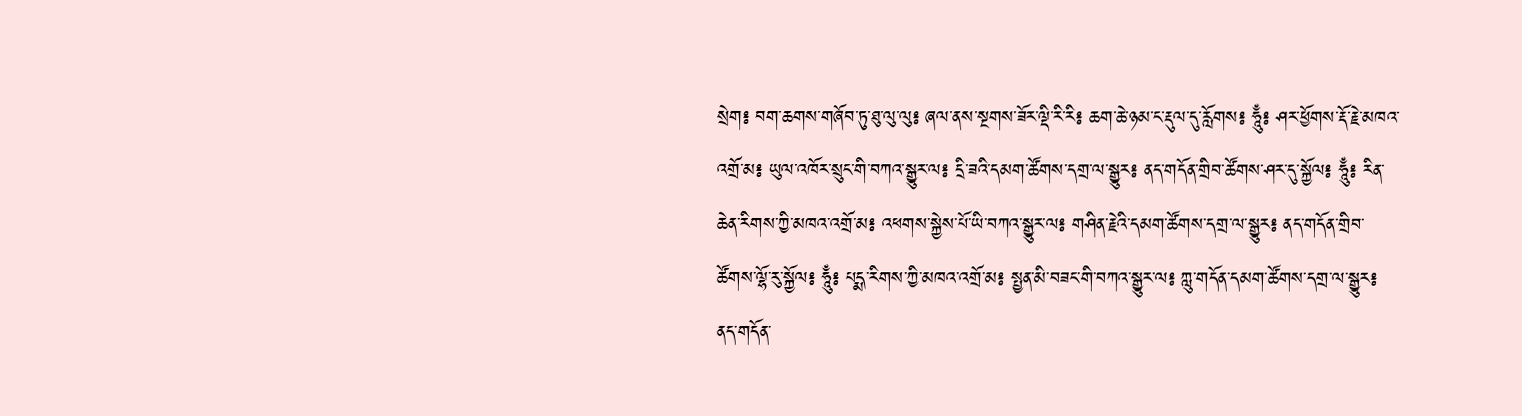སྲེག༔ བག་ཆགས་གཞོབ་ཏུ་ཐུ་ལུ་ལུ༔ ཞལ་ནས་སྔགས་ཟོར་ལྡི་རི་རི༔ ཆག་ཆེ་ཉམ་ང་རྡུལ་དུ་རློགས༔ ཧཱུྃ༔ ཤར་ཕྱོགས་རྡོ་རྗེ་མཁའ་འགྲོ་མ༔ ཡུལ་འཁོར་སྲུང་གི་བཀའ་སྒྱུར་ལ༔ དྲི་ཟའི་དམག་ཚོགས་དགྲ་ལ་སྒྱུར༔ ནད་གདོན་གྲིབ་ཚོགས་ཤར་དུ་སྐྱོལ༔ ཧཱུྃ༔ རིན་ཆེན་རིགས་ཀྱི་མཁའ་འགྲོ་མ༔ འཕགས་སྐྱེས་པོ་ཡི་བཀའ་སྒྱུར་ལ༔ གཤིན་རྗེའི་དམག་ཚོགས་དགྲ་ལ་སྒྱུར༔ ནད་གདོན་གྲིབ་ཚོགས་ལྷོ་རུ་སྐྱོལ༔ ཧཱུྃ༔ པདྨ་རིགས་ཀྱི་མཁའ་འགྲོ་མ༔ སྤྱན་མི་བཟང་གི་བཀའ་སྒྱུར་ལ༔ ཀླུ་གདོན་དམག་ཚོགས་དགྲ་ལ་སྒྱུར༔ ནད་གདོན་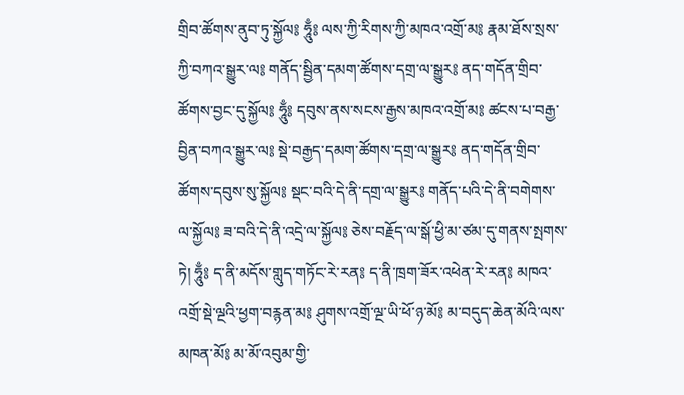གྲིབ་ཚོགས་ནུབ་ཏུ་སྐྱོལ༔ ཧཱུྃ༔ ལས་ཀྱི་རིགས་ཀྱི་མཁའ་འགྲོ་མ༔ རྣམ་ཐོས་སྲས་ཀྱི་བཀའ་སྒྱུར་ལ༔ གནོད་སྦྱིན་དམག་ཚོགས་དགྲ་ལ་སྒྱུར༔ ནད་གདོན་གྲིབ་ཚོགས་བྱང་དུ་སྐྱོལ༔ ཧཱུྃ༔ དབུས་ནས་སངས་རྒྱས་མཁའ་འགྲོ་མ༔ ཚངས་པ་བརྒྱ་བྱིན་བཀའ་སྒྱུར་ལ༔ སྡེ་བརྒྱད་དམག་ཚོགས་དགྲ་ལ་སྒྱུར༔ ནད་གདོན་གྲིབ་ཚོགས་དབུས་སུ་སྐྱོལ༔ སྡང་བའི་དེ་ནི་དགྲ་ལ་སྒྱུར༔ གནོད་པའི་དེ་ནི་བགེགས་ལ་སྐྱོལ༔ ཟ་བའི་དེ་ནི་འདྲེ་ལ་སྐྱོལ༔ ཅེས་བརྗོད་ལ་སྒོ་ཕྱི་མ་ཙམ་དུ་གནས་སྤགས་ཏེ། ཧཱུྃ༔ ད་ནི་མདོས་གླུད་གཏོང་རེ་རན༔ ད་ནི་ཁྲག་ཟོར་འཕེན་རེ་རན༔ མཁའ་འགྲོ་སྡེ་ལྔའི་ཕྱག་བརྙན་མ༔ ཤུགས་འགྲོ་ལྔ་ཡི་ཕོ་ཉ་མོ༔ མ་བདུད་ཆེན་མོའི་ལས་མཁན་མོ༔ མ་མོ་འབུམ་གྱི་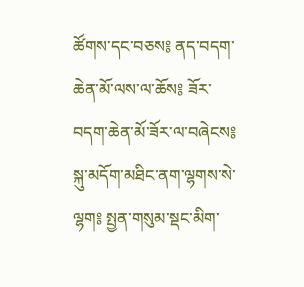ཚོགས་དང་བཅས༔ ནད་བདག་ཆེན་མོ་ལས་ལ་ཆོས༔ ཟོར་བདག་ཆེན་མོ་ཟོར་ལ་བཞེངས༔ སྐུ་མདོག་མཐིང་ནག་ལྷགས་སེ་ལྷག༔ སྤྱན་གསུམ་སྡང་མིག་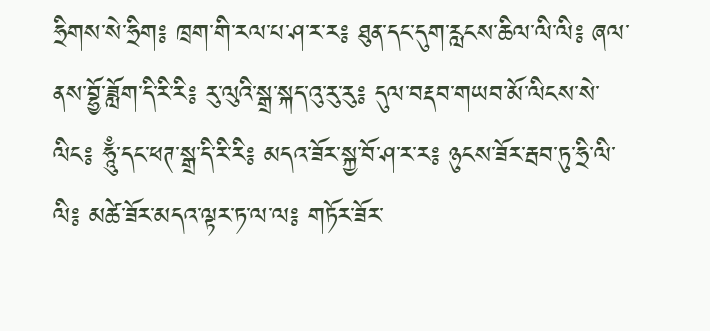ཧྲིགས་སེ་ཧྲིག༔ ཁྲག་གི་རལ་པ་ཤ་ར་ར༔ ཐུན་དང་དུག་རླངས་ཆིལ་ལི་ལི༔ ཞལ་ནས་བྷྱོ་ཟློག་དི་རི་རི༔ རུ་ལུའི་སྒྲ་སྐད་འུ་རུ་རུ༔ དུལ་བརྡབ་གཡབ་མོ་ལིངས་སེ་ལིང༔ ཧཱུྃ་དང་ཕཊ་སྒྲ་དི་རི་རི༔ མདའ་ཟོར་སྐྱ་བོ་ཤ་ར་ར༔ ཉུངས་ཟོར་རྦབ་ཏུ་ཧྲི་ལི་ལི༔ མཚེ་ཟོར་མདའ་ལྟར་ཏ་ལ་ལ༔ གཏོར་ཟོར་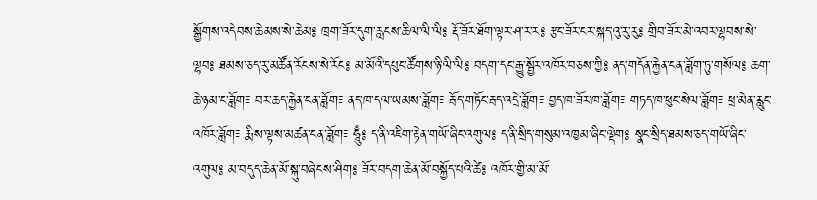སྒྱོགས་འདེབས་ཆེམས་སེ་ཆེམ༔ ཁྲག་ཟོར་དུག་རླངས་ཆིལ་ལི་ལི༔ རྡོ་ཟོར་ཐོག་ལྟར་ཤ་ར་ར༔ རྩང་ཟོར་ངར་སྐད་འུ་རུ་རུ༔ གྲིབ་ཟོར་མེ་འབར་ལྷབས་སེ་ལྷབ༔ ཐམས་ཅད་རུ་མཚོན་རོངས་སེ་རོང༔ མ་མོའི་དཔུང་ཚོགས་ཉི་ལི་ལི༔ བདག་དང་རྒྱུ་སྦྱོར་འཁོར་བཅས་ཀྱི༔ ནད་གདོན་རྐྱེན་ངན་ཟློག་ཏུ་གསོལ༔ ཆག་ཆེ་ཉམ་ང་ཟློག༴ བར་ཆད་རྐྱེན་ངན་ཟློག༴ ནད་ཁ་དལ་ཡམས་ཟློག༴ རྦོད་གཏོང་རྦད་འདྲེ་ཟློག༴ བྱད་ཁ་ཟོར་ཁ་ཟློག༴ གཏད་ཁ་ཕུང་སེལ་ཟློག༴ ཕྲ་མེན་རླུང་འཁོར་ཟློག༴ རྨིས་ལྟས་མཚན་ངན་ཟློག༴ ཧཱུྃ༔ ད་ནི་འཇིག་རྟེན་གཡོ་ཞིང་འགུལ༔ ད་ནི་སྲིད་གསུམ་འཁྱམ་ཞིང་ལྡེག༔ སྣང་སྲིད་ཐམས་ཅད་གཡོ་ཞིང་འགུལ༔ མ་བདུད་ཆེན་མོ་སྐུ་བཞེངས་ཤིག༔ ཟོར་བདག་ཆེན་མོ་བསྐྱོད་པའི་ཚེ༔ འཁོར་གྱི་མ་མོ་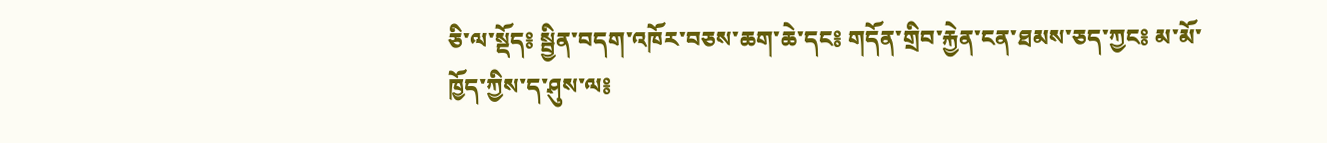ཅི་ལ་སྡོད༔ སྦྱིན་བདག་འཁོར་བཅས་ཆག་ཆེ་དང༔ གདོན་གྲིབ་རྐྱེན་ངན་ཐམས་ཅད་ཀྱང༔ མ་མོ་ཁྱོད་ཀྱིས་ད་ཤུས་ལ༔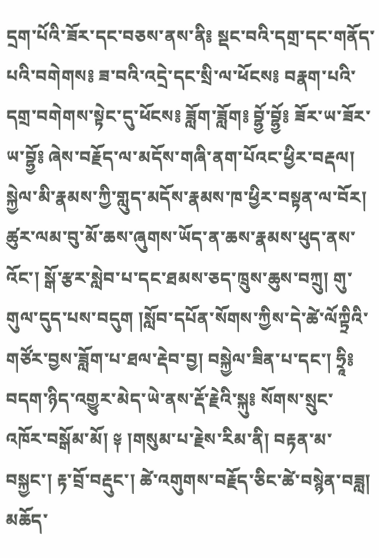དྲག་པོའི་ཟོར་དང་བཅས་ནས་ནི༔ སྡང་བའི་དགྲ་དང་གནོད་པའི་བགེགས༔ ཟ་བའི་འདྲེ་དང་སྲི་ལ་ཕོངས༔ བརྣག་པའི་དགྲ་བགེགས་སྟེང་དུ་ཕོངས༔ ཟློག་ཟློག༔ བྷྱོ་བྷྱོ༔ ཟོར་ཡ་ཟོར་ཡ་བྷྱོ༔ ཞེས་བརྗོད་ལ་མདོས་གཞི་ནག་པོའང་ཕྱིར་བརྡལ། སྐྱེལ་མི་རྣམས་ཀྱི་གླུད་མདོས་རྣམས་ཁ་ཕྱིར་བསྟན་ལ་བོར། ཚུར་ལམ་བུ་མོ་ཆས་ཞུགས་ཡོད་ན་ཆས་རྣམས་ཕུད་ནས་འོང་། སྒོ་རྩར་སླེབ་པ་དང་ཐམས་ཅད་ཁྲུས་ཆུས་བཀྲུ། གུ་གུལ་དུད་པས་བདུག །སློབ་དཔོན་སོགས་ཀྱིས་དེ་ཚེ་ལོཀྟྲིའི་གཙོར་བྱས་ཟློག་པ་ཐལ་རྡེབ་བྱ། བསྐྱེལ་ཟིན་པ་དང་། ཧྲཱི༔ བདག་ཉིད་འགྱུར་མེད་ཡེ་ནས་རྡོ་རྗེའི་སྐུ༔ སོགས་སྲུང་འཁོར་བསྒོམ་མོ། ༈ །གསུམ་པ་རྗེས་རིམ་ནི། བརྟན་མ་བསྐྱང་། རྟ་བྲོ་བརྡུང་། ཚེ་འགུགས་བརྗོད་ཅིང་ཚེ་བསྙེན་བཟླ། མཆོད་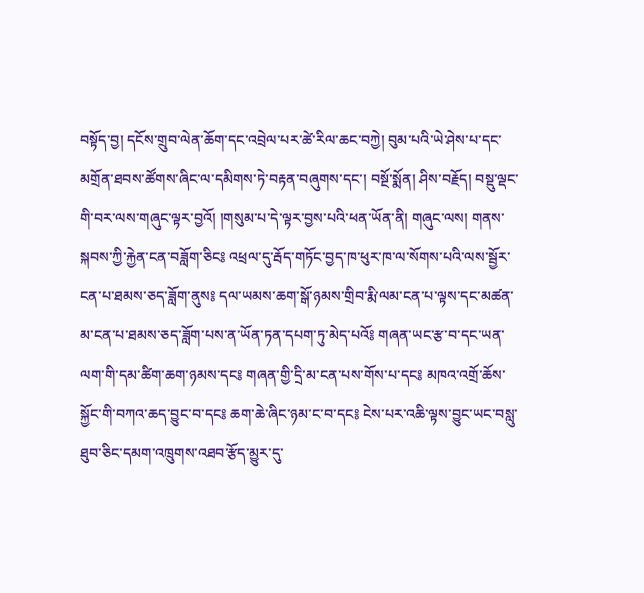བསྟོད་བྱ། དངོས་གྲུབ་ལེན་ཆོག་དང་འབྲེལ་པར་ཚེ་རིལ་ཆང་བཀྱེ། བུམ་པའི་ཡེ་ཤེས་པ་དང་མགྲོན་ཐབས་ཚོགས་ཞིང་ལ་དམིགས་ཏེ་བརྟན་བཞུགས་དང་། བསྔོ་སྨོན། ཤིས་བརྗོད། བསྡུ་ལྡང་གི་བར་ལས་གཞུང་ལྟར་བྱའོ། །གསུམ་པ་དེ་ལྟར་བྱས་པའི་ཕན་ཡོན་ནི། གཞུང་ལས། གནས་སྐབས་ཀྱི་རྐྱེན་ངན་བཟློག་ཅིང༔ འཕྲལ་དུ་རྦོད་གཏོང་བྱད་ཁ་ཕུར་ཁ་ལ་སོགས་པའི་ལས་སྦྱོར་ངན་པ་ཐམས་ཅད་ཟློག་ནུས༔ དལ་ཡམས་ཆག་སྒོ་ཉམས་གྲིབ་རྨི་ལམ་ངན་པ་ལྟས་དང་མཚན་མ་ངན་པ་ཐམས་ཅད་ཟློག་པས་ན་ཡོན་ཏན་དཔག་ཏུ་མེད་པའོ༔ གཞན་ཡང་རྩ་བ་དང་ཡན་ལག་གི་དམ་ཚིག་ཆག་ཉམས་དང༔ གཞན་གྱི་དྲི་མ་ངན་པས་གོས་པ་དང༔ མཁའ་འགྲོ་ཆོས་སྐྱོང་གི་བཀའ་ཆད་བྱུང་བ་དང༔ ཆག་ཆེ་ཞིང་ཉམ་ང་བ་དང༔ ངེས་པར་འཆི་ལྟས་བྱུང་ཡང་བསླུ་ཐུབ་ཅིང་དམག་འཁྲུགས་འཐབ་རྩོད་མྱུར་དུ་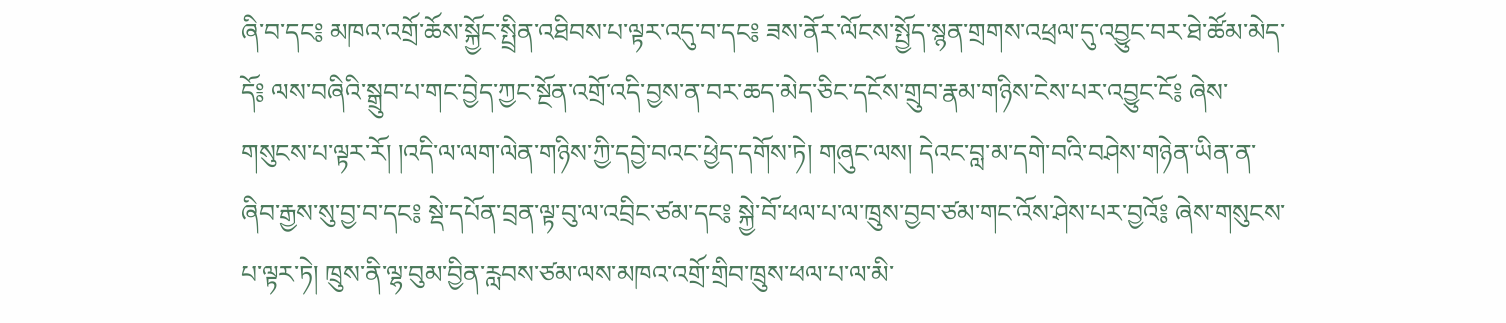ཞི་བ་དང༔ མཁའ་འགྲོ་ཆོས་སྐྱོང་སྤྲིན་འཐིབས་པ་ལྟར་འདུ་བ་དང༔ ཟས་ནོར་ལོངས་སྤྱོད་སྙན་གྲགས་འཕྲལ་དུ་འབྱུང་བར་ཐེ་ཚོམ་མེད་དོ༔ ལས་བཞིའི་སྒྲུབ་པ་གང་བྱེད་ཀྱང་སྔོན་འགྲོ་འདི་བྱས་ན་བར་ཆད་མེད་ཅིང་དངོས་གྲུབ་རྣམ་གཉིས་ངེས་པར་འབྱུང་ངོ༔ ཞེས་གསུངས་པ་ལྟར་རོ། །འདི་ལ་ལག་ལེན་གཉིས་ཀྱི་དབྱེ་བའང་ཕྱེད་དགོས་ཏེ། གཞུང་ལས། དེའང་བླ་མ་དགེ་བའི་བཤེས་གཉེན་ཡིན་ན་ཞིབ་རྒྱས་སུ་བྱ་བ་དང༔ སྡེ་དཔོན་བྲན་ལྟ་བུ་ལ་འབྲིང་ཙམ་དང༔ སྐྱེ་བོ་ཕལ་པ་ལ་ཁྲུས་བྱབ་ཙམ་གང་འོས་ཤེས་པར་བྱའོ༔ ཞེས་གསུངས་པ་ལྟར་ཏེ། ཁྲུས་ནི་ལྷ་བུམ་བྱིན་རླབས་ཙམ་ལས་མཁའ་འགྲོ་གྲིབ་ཁྲུས་ཕལ་པ་ལ་མི་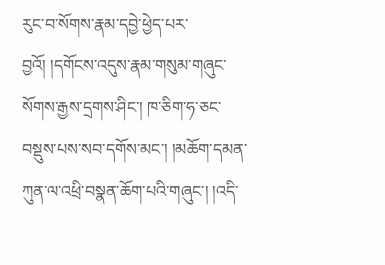རུང་བ་སོགས་རྣམ་དབྱེ་ཕྱེད་པར་བྱའོ། །དགོངས་འདུས་རྣམ་གསུམ་གཞུང་སོགས་རྒྱས་དྲགས་ཤིང་། ཁ་ཅིག་ཧ་ཅང་བསྡུས་པས་སབ་དགོས་མང་། །མཆོག་དམན་ཀུན་ལ་འཕྲི་བསྣན་ཆོག་པའི་གཞུང་། །འདི་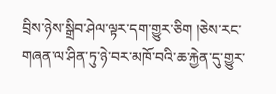བྲིས་ཉེས་སྒྲིབ་ཤེལ་ལྟར་དག་གྱུར་ཅིག །ཅེས་རང་གཞན་ལ་ཤིན་ཏུ་ཉེ་བར་མཁོ་བའི་ཆ་རྐྱེན་དུ་གྱུར་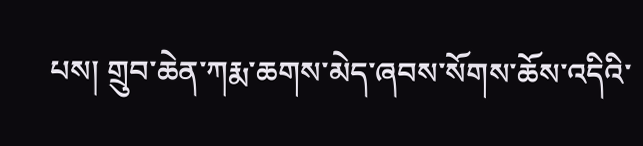པས། གྲུབ་ཆེན་ཀརྨ་ཆགས་མེད་ཞབས་སོགས་ཆོས་འདིའི་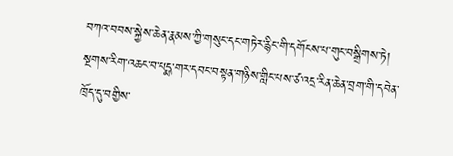བཀའ་བབས་སྐྱེས་ཆེན་རྣམས་ཀྱི་གསུང་དང་གཏེར་རྙིང་གི་དགོངས་པ་གུང་བསྒྲིགས་ཏེ། སྔགས་རིག་འཆང་བ་པདྨ་གར་དབང་བསྟན་གཉིས་གླིང་པས་ཙ་འདྲ་རིན་ཆེན་བྲག་གི་དབེན་ཁྲོད་དུ་བགྱིས་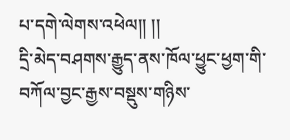པ་དགེ་ལེགས་འཕེལ།། །།
དྲི་མེད་བཤགས་རྒྱུད་ནས་ཁོལ་ཕྱུང་ཕྱག་གི་བཀོལ་བྱང་རྒྱས་བསྡུས་གཉིས་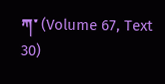ཀ་ (Volume 67, Text 30)